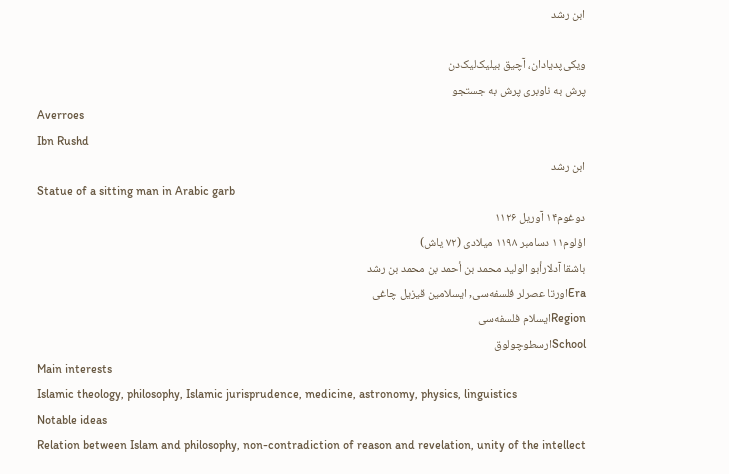ابن رشد

ویکی‌پدیادان، آچیق بیلیک‌لیک‌دن
پرش به ناوبری پرش به جستجو
Averroes
Ibn Rushd
ابن رشد
Statue of a sitting man in Arabic garb
دوغوم۱۴ آوریل ۱۱۲۶
اؤلوم۱۱ دسامبر ۱۱۹۸ میلادی (۷۲ یاش)
باشقا آدلارأبو الولید محمد بن أحمد بن محمد بن رشد
Eraاورتا عصرلر فلسفه‌سی, ایسلامین قیزیل چاغی
Regionایسلام فلسفه‌سی
Schoolارسطوچولوق
Main interests
Islamic theology, philosophy, Islamic jurisprudence, medicine, astronomy, physics, linguistics
Notable ideas
Relation between Islam and philosophy, non-contradiction of reason and revelation, unity of the intellect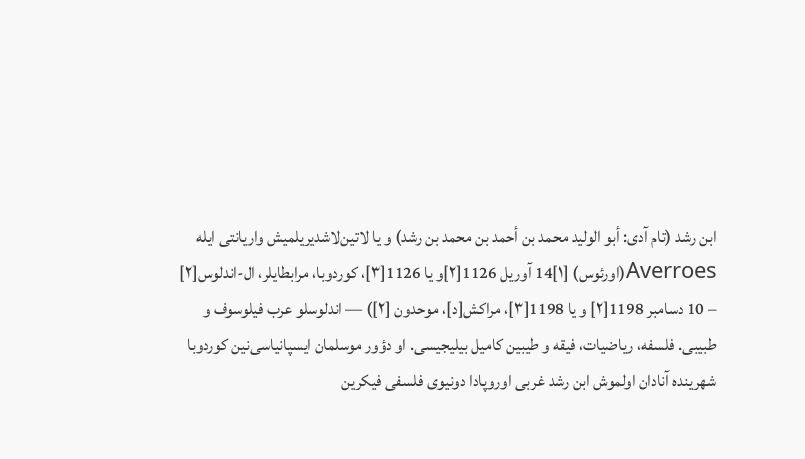ابن رشد (تام آدی: أبو الولید محمد بن أحمد بن محمد بن رشد) و یا لاتین‌لاشدیریلمیش واریانتی ایله Averroes(اورئوس) [۱]14 آوریل 1126[۲]و یا 1126[۳]، کوردوبا، مرابطایلر، ال-اندلوس[۲] – 10 دسامبر 1198[۲] و یا 1198[۳]، مراکش[د]، موحدون [۲]) — اندلوسلو عرب فیلوسوف و طبیبی. فلسفه، ریاضیات، فیقه و طیبین کامیل بیلیجیسی. او دؤور موسلمان ایسپانیاسی‌نین کوردوبا شهرینده آنادان اولموش ابن رشد غربی اوروپادا دونیوی فلسفی فیکرین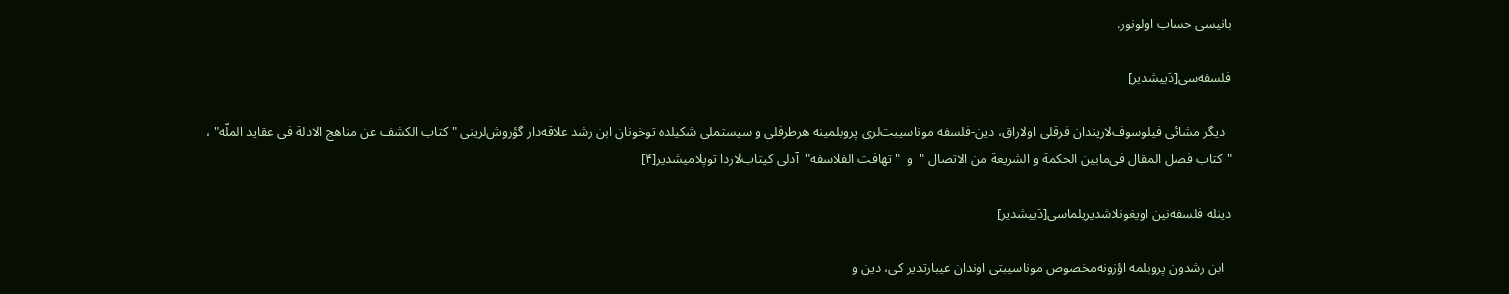بانیسی حساب اولونور.

فلسفه‌سی[دَییشدیر]

  دیگر مشائی فیلوسوف‌لاریندان فرقلی اولاراق، دین-فلسفه موناسیبت‌لری پروبلمینه هرطرفلی و سیستملی شکیلده توخونان ابن رشد علاقه‌دار گؤروش‌لرینی " کتاب الکشف عن مناهج الادلة فی عقاید الملّه‌" ،  "کتاب فصل المقال فی‌مابین الحکمة و الشریعة من الاتصال "  و  " تهافت الفلاسفه‌"  آدلی کیتاب‌لاردا توپلامیشدیر[۴]

دینله فلسفه‌نین اویغونلاشدیریلماسی[دَییشدیر]

  ابن رشدون پروبلمه اؤزونه‌مخصوص موناسیبتی اوندان عیبارتدیر کی، دین و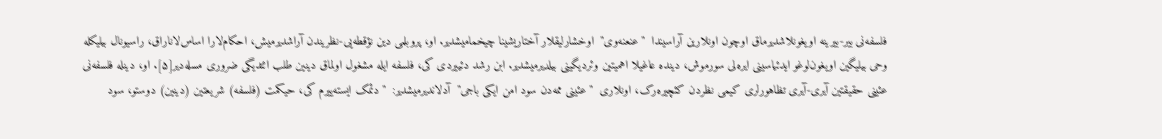فلسفه‌نی بیر-بیرینه اویغونلاشدیرماق اوچون اونلارین آراسیندا  "عنعنه‌وی‌"  اوخشارلیقلار آختاریشینا چیخمامیشدیر. او، پروبلمی دین نؤقطه‌یی-نظریندن آراشدیرمیش، احکام‌لارا اساس‌لاناراق، راسیونال بیلیکله وحی بیلیگین اویغون‌لوغو ایدئیاسینی ایره‌لی سورموش، دینده عاغیلا اهمیتین وئردیگینی بیلدیرمیشدیر. ابن رشد دئییردی کی، فلسفه ایله مشغول اولماق دینین طلب ائتدیگی ضروری مسله‌دیر[۵]. او، دینله فلسفه‌نی عئینی حقیقتین آیری-آیری تظاهورلری کیمی نظردن کئچیره‌رک، اونلاری  "عئینی ممه‌دن سود امن ایکی باجی‌"  آدلاندیرمیشدیر:  "دئمک ایسته‌ییرم کی، حیکمت (فلسفه) شریعتین (دینین) دوستو، سود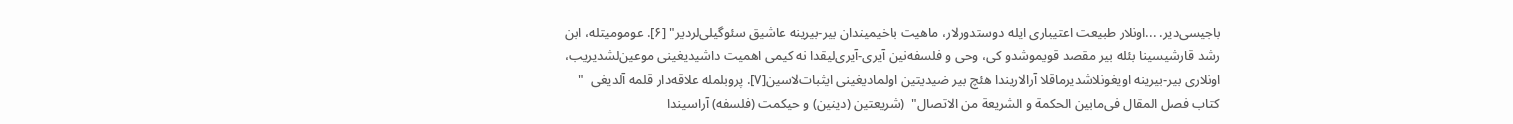باجیسی‌دیر. ...اونلار طبیعت اعتیباری ایله دوستدورلار، ماهیت باخیمیندان بیر-بیرینه عاشیق سئوگیلی‌لردیر‌" [۶]. عومومیتله، ابن رشد قارشیسینا بئله بیر مقصد قویموشدو کی، وحی و فلسفه‌نین آیری-آیری‌لیقدا نه کیمی اهمیت داشیدیغینی موعین‌لشدیریب، اونلاری بیر-بیرینه اویغونلاشدیرماقلا آرالاریندا هئچ بیر ضیدیتین اولمادیغینی ایثبات‌لاسین[۷]. پروبلمله علاقه‌دار قلمه آلدیغی  " کتاب فصل المقال فی‌مابین الحکمة و الشریعة من الاتصال‌"  (شریعتین (دینین) و حیکمت (فلسفه) آراسیندا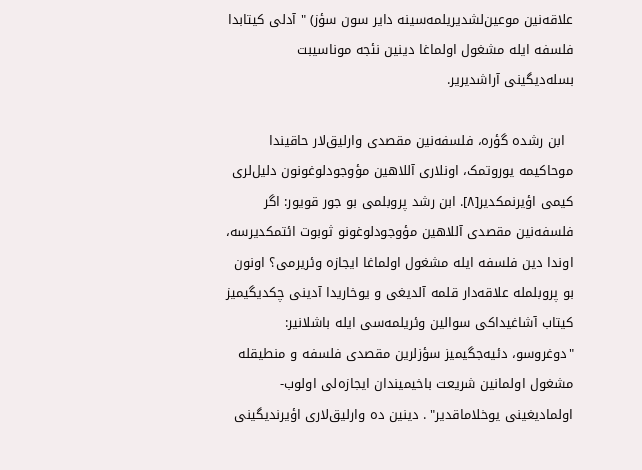علاقه‌‌نین موعین‌لشدیریلمه‌سینه دایر سون سؤز) " آدلی کیتابدا فلسفه ایله مشغول اولماغا دینین نئجه موناسیبت بسله‌دیگینی آراشدیریر.

  ابن رشده گؤره، فلسفه‌نین مقصدی وارلیق‌لار حاقیندا موحاکیمه یوروتمک، اونلاری آللاهین مؤوجودلوغونون دلیل‌لری کیمی اؤیرنمکدیر[۸]. ابن رشد پروبلمی بو جور قویور: اگر فلسفه‌نین مقصدی آللاهین مؤوجودلوغونو ثوبوت ائتمکدیرسه، اوندا دین فلسفه ایله مشغول اولماغا ایجازه وئریرمی؟ اونون بو پروبلمله علاقه‌دار قلمه آلدیغی و یوخاریدا آدینی چکدیگیمیز کیتاب آشاغیداکی سوالین وئریلمه‌سی ایله باشلانیر:  "دوغروسو، دئیه‌جگیمیز سؤزلرین مقصدی فلسفه و منطیقله مشغول اولمانین شریعت باخیمیندان ایجازه‌لی اولوب-اولمادیغینی یوخلاماقدیر‌" . دینین ده وارلیق‌لاری اؤیرندیگینی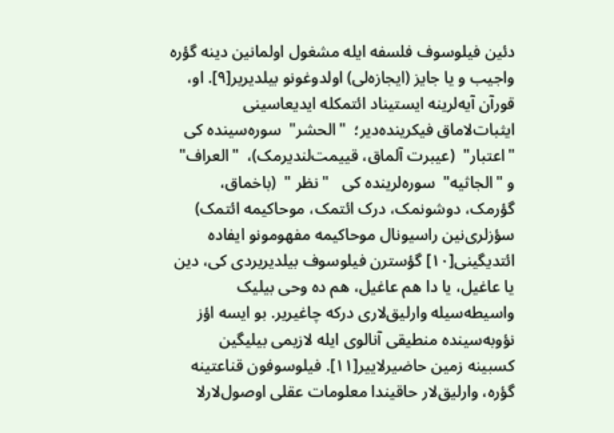دئین فیلوسوف فلسفه ایله مشغول اولمانین دینه گؤره واجیب و یا جایز (ایجازه‌لی) اولدوغونو بیلدیریر[۹]. او، قورآن آیه‌لرینه ایستیناد ائتمکله ایدیعاسینی ایثبات‌لاماق فیکرینده‌دیر؛  "الحشر‌"  سوره‌سینده کی   "اعتبار"  (عیبرت آلماق، قییمت‌لندیرمک)،  "العراف"  و "الجاثیه"  سوره‌لرینده کی   " نظر "  (باخماق، گؤرمک، دوشونمک، درک ائتمک، موحاکیمه ائتمک) سؤزلری‌نین راسیونال موحاکیمه مفهومونو ایفاده ائتدیگینی[۱۰] گؤسترن فیلوسوف بیلدیریردی کی، دین یا عاغیل، یا دا هم عاغیل، هم ده وحی بیلیک واسیطه‌سیله وارلیق‌لاری درکه چاغیریر. بو ایسه اؤز نؤوبه‌سینده منطیقی آنالوی ایله لازیمی بیلیگین کسبینه زمین حاضیرلاییر[۱۱]. فیلوسوفون قناعتینه گؤره، وارلیق‌لار حاقیندا معلومات عقلی اوصول‌لارلا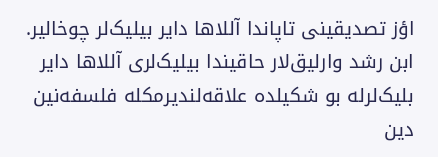اؤز تصدیقینی تاپاندا آللاها دایر بیلیک‌لر چوخالیر. ابن رشد وارلیق‌لار حاقیندا بیلیک‌لری آللاها دایر بلیک‌لرله بو شکیلده علاقه‌لندیرمکله فلسفه‌نین دین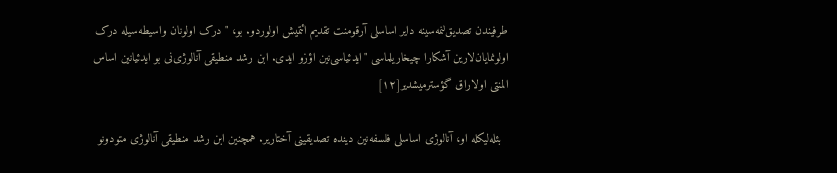طرفیندن تصدیق‌لنمه‌سینه دایر اساسلی آرقومنت تقدیم ائتمیش اولوردو. بو، "درک اولونان واسیطه‌سیله درک اولونمایان‌لارین آشکارا چیخاریلماسی "ایدئیاسی‌نین اؤزو ایدی. ابن رشد منطیقی آنالوژی‌نی بو ایدئیانین اساس المنتی اولاراق گؤسترمیشدیر[۱۲]

  بئله‌لیکله او، آنالوژی اساسلی فلسفه‌نین دینده تصدیقینی آختاریر. همچنین ابن رشد منطیقی آنالوژی متودونو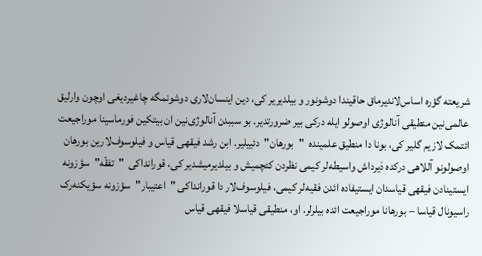شریعته گؤره اساس‌لاندیرماق حاقیندا دوشونور و بیلدیریر کی، دین اینسان‌لاری دوشونمگه چاغیردیغی اوچون وارلیق عالمی‌نین منطیقی آنالوژی اوصولو ایله درکی بیر ضرورتدیر. بو سببدن آنالوژی‌نین ان بیتکین فورماسینا موراجیعت ائتمک لازیم گلیر کی، بونا دا منطیق علمینده  "بورهان‌"  دئییلیر. ابن رشد فیقهی قیاس و فیلوسوف‌لارین بورهان اوصولونو آللاهی درکده دَیرداش واسیطه‌لر کیمی نظردن کئچمیش و بیلدیرمیشدیر کی، قورانداکی  "تفقّه‌"  سؤزونه ایستینادن فیقهی قیاسدان ایستیفاده ائدن فقیه‌لر کیمی، فیلوسوف‌لار دا قورانداکی "اعتیبار‌"  سؤزونه سؤیکنه‌رک راسیونال قیاسا – بورهانا موراجیعت ائده بیلرلر. او، منطیقی قیاسلا فیقهی قیاس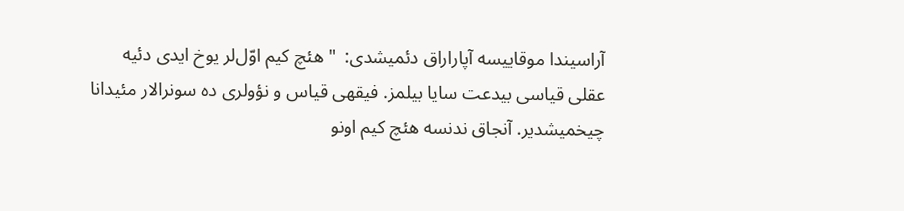آراسیندا موقاییسه آپاراراق دئمیشدی:  " هئچ کیم اوّل‌لر یوخ ایدی دئیه عقلی قیاسی بیدعت سایا بیلمز. فیقهی قیاس و نؤولری ده سونرالار مئیدانا چیخمیشدیر. آنجاق ندنسه هئچ کیم اونو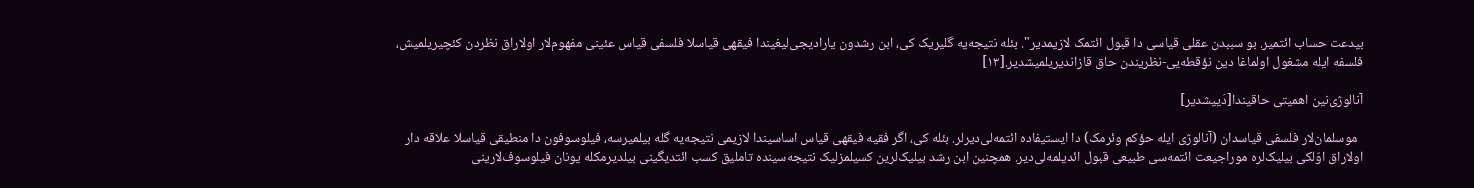بیدعت حساب ائتمیر. بو سببدن عقلی قیاسی دا قبول ائتمک لازیمدیر‌". بئله نتیجه‌یه گلیریک کی، ابن رشدون یارادیجی‌لیغیندا فیقهی قیاسلا فلسفی قیاس عئینی مفهوم‌لار اولاراق نظردن کئچیریلمیش، فلسفه ایله مشغول اولماغا دین نؤقطه‌یی-نظریندن حاق قازاندیریلمیشدیر.[۱۳]

آنالوژی‌نین اهمیتی حاقیندا[دَییشدیر]

  موسلمان‌لار فلسفی قیاسدان (آنالوژی‌ ایله حؤکم وئرمک) دا ایستیفاده ائتمه‌لی‌دیرلر. بئله کی، اگر فقیه فیقهی قیاس اساسیندا لازیمی نتیجه‌یه گله بیلمیرسه، فیلوسوفون دا منطیقی قیاسلا علاقه دار اولاراق اوّلکی بیلیک‌لره موراجیعت ائتمه‌سی طبیعی قبول ائدیلمه‌لی‌دیر. همچنین ابن رشد بیلیک‌لرین کسیلمزلیک نتیجه‌سینده تاملیق کسب ائتدیگینی بیلدیرمکله یونان فیلوسوف‌لارینی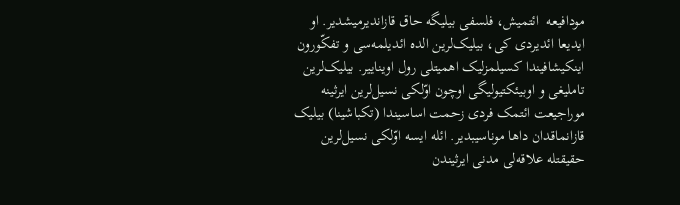مودافیعه  ائتمیش، فلسفی بیلیگه حاق قازاندیرمیشدیر. او ایدیعا ائدیردی کی، بیلیک‌لرین الده ائدیلمه‌سی و تفکّورون اینکیشافیندا کسیلمزلیک اهمیتلی رول اویناییر. بیلیک‌لرین تاملیغی و اوبیئکتیولیگی اوچون اوّلکی نسیل‌لرین ایرثینه موراجیعت ائتمک فردی زحمت اساسیندا (تکباشینا) بیلیک قازانماقدان داها موناسیبدیر. ائله ایسه اوّلکی نسیل‌لرین حقیقتله علاقه‌لی مدنی ایرثیندن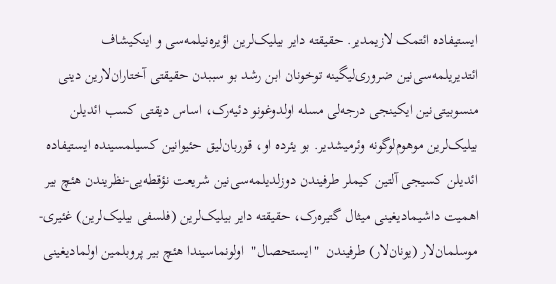ایستیفاده ائتمک لازیمدیر. حقیقته دایر بیلیک‌لرین اؤیره‌نیلمه‌سی و اینکیشاف ائتدیریلمه‌سی‌نین ضروری‌لیگینه توخونان ابن رشد بو سببدن حقیقتی آختاران‌لارین دینی منسوبیتی‌نین ایکینجی درجه‌لی مسله اولدوغونو دئیه‌رک، اساس دیقتی کسب ائدیلن بیلیک‌لرین موهوم‌لوگونه وئرمیشدیر. بو یئرده او، قوربان‌لیق حئیوانین کسیلمسینده ایستیفاده ائدیلن کسیجی آلتین کیملر طرفیندن دوزلدیلمه‌سی‌نین شریعت نؤقطه‌یی-نظریندن هئچ بیر اهمیت داشیمادیغینی میثال گتیره‌رک، حقیقته دایر بیلیک‌لرین (فلسفی بیلیک‌لرین) غئیری-موسلمان‌لار (یونان‌لار) طرفیندن  "ایستحصال‌"  اولونماسیندا هئچ بیر پروبلمین اولمادیغینی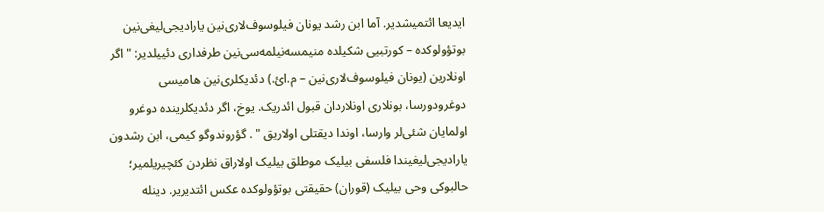ایدیعا ائتمیشدیر. آما ابن رشد یونان فیلوسوف‌لاری‌نین یارادیجی‌لیغی‌نین بوتؤولوکده – کورتبیی شکیلده منیمسه‌نیلمه‌سی‌نین طرفداری دئییلدیر: "اگر اونلارین (یونان فیلوسوف‌لاری‌نین – م.ائ.) دئدیکلری‌نین هامیسی دوغرودورسا، بونلاری اونلاردان قبول ائدریک. یوخ، اگر دئدیکلرینده دوغرو اولمایان شئی‌لر وارسا، اوندا دیقتلی اولاریق " . گؤروندوگو کیمی، ابن رشدون یارادیجی‌لیغیندا فلسفی بیلیک موطلق بیلیک اولاراق نظردن کئچیریلمیر؛ حالبوکی وحی بیلیک (قوران) حقیقتی بوتؤولوکده عکس ائتدیریر. دینله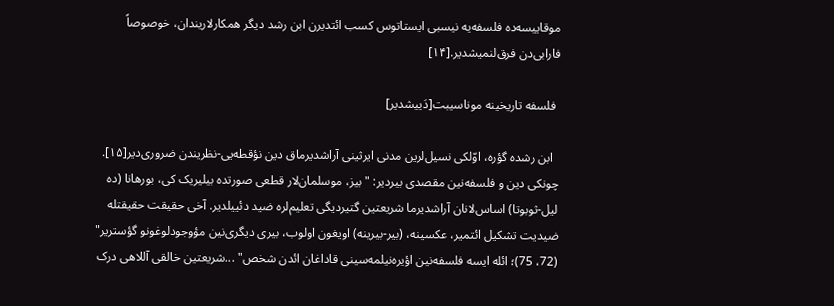موقاییسه‌ده فلسفه‌یه نیسبی ایستاتوس کسب ائتدیرن ابن رشد دیگر همکارلاریندان، خوصوصاً فارابی‌دن فرق‌لنمیشدیر.[۱۴]

 فلسفه تاریخینه موناسیبت[دَییشدیر]

  ابن رشده گؤره، اوّلکی نسیل‌لرین مدنی ایرثینی آراشدیرماق دین نؤقطه‌یی-نظریندن ضروری‌دیر[۱۵]. چونکی دین و فلسفه‌نین مقصدی بیردیر: "بیز، موسلمان‌لار قطعی صورتده بیلیریک کی، بورهانا (ده لیل-ثوبوتا) اساس‌لانان آراشدیرما شریعتین گتیردیگی تعلیم‌لره ضید دئییلدیر. آخی حقیقت حقیقتله ضیدیت تشکیل ائتمیر، عکسینه، (بیر-بیرینه) اویغون اولوب، بیری دیگری‌نین مؤوجودلوغونو گؤستریر‌"  (72، 75)؛ ائله ایسه فلسفه‌نین اؤیره‌نیلمه‌سینی قاداغان ائدن شخص‌" ...شریعتین خالقی آللاهی درک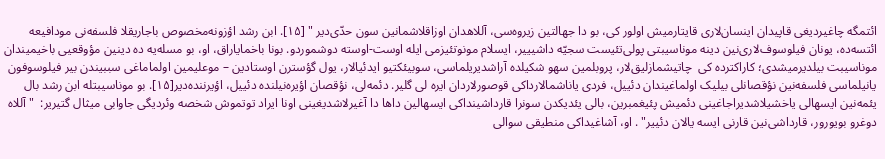ائتمگه چاغیردیغی قاپیدان اینسان‌لاری قایتارمیش اولور کی، بو دا جهالتین زیروه‌سی، آللاهدان اوزاقلاشمانین سون حدّی‌دیر " [۱۵]. ابن رشد اؤزونه‌مخصوص باجاریقلا فلسفه‌نی مودافیعه  ائتسه‌ده، یونان فیلوسوف‌لاری‌نین دینه موناسیبتی پولی‌تئیست سجیّه داشیییر، ایسلام مونوتئیزمی ایله اوست-اوسته دوشموردو. بونا باخمایاراق، او، بو مسله‌یه ده دینین مؤوقعیی باخیمیندان موناسیبت بیلدیرمیشدی؛ کاراکترده کی  چاتیشمازلیق‌لار، پروبلمین سهو شکیلده آراشدیریلماسی، سوبیئکتیو ایدئیالار، یول گؤسترن اوستادین – موعلیمین اولماماغی سببیندن بیر فیلوسوفون یانیلماسی فلسفه‌نین نؤقصانلی بیلیک اولماغیندان دئییل، فردی یاناشمالارداکی قوصورلاردان ایره لی گلیر. دئمه‌لی، نؤقصان اؤیره‌نیلنده دئییل، اؤیرننده‌دیر[۱۵]. بو موناسیبتله ابن رشد بال یئمه‌نین ایسهالی یاخشیلاشدیراجاغینی دئمیش پئیغمبرین، بالی یئدیکدن سونرا قارداشینداکی ایسهالین داها دا آغیرلاشدیغینی اونا ایراد توتموش شخصه وئردیگی جاوابی میثال گتیریر:  " آللاه دوغرو بویورور، قارداشی‌نین قارنی ایسه یالان دئییر‌" . او، آشاغیداکی منطیقی سوالی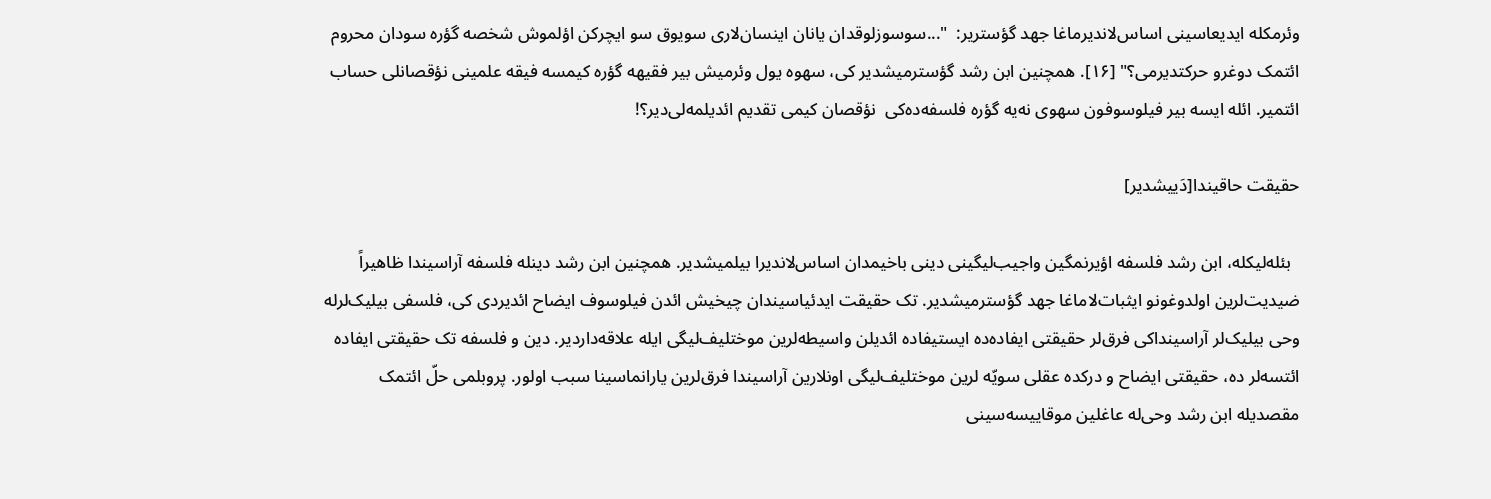وئرمکله ایدیعاسینی اساس‌لاندیرماغا جهد گؤستریر:  "...سوسوزلوقدان یانان اینسان‌لاری سویوق سو ایچرکن اؤلموش شخصه گؤره سودان محروم ائتمک دوغرو حرکتدیرمی؟‌" [۱۶]. همچنین ابن رشد گؤسترمیشدیر کی، سهوه یول وئرمیش بیر فقیهه گؤره کیمسه فیقه علمینی نؤقصانلی حساب ائتمیر. ائله ایسه بیر فیلوسوفون سهوی نه‌یه گؤره فلسفه‌ده‌کی  نؤقصان کیمی تقدیم ائدیلمه‌لی‌دیر؟!

حقیقت حاقیندا[دَییشدیر]

  بئله‌لیکله، ابن رشد فلسفه اؤیرنمگین واجیب‌لیگینی دینی باخیمدان اساس‌لاندیرا بیلمیشدیر. همچنین ابن رشد دینله فلسفه آراسیندا ظاهیراً ضیدیت‌لرین اولدوغونو ایثبات‌لاماغا جهد گؤسترمیشدیر. تک حقیقت ایدئیاسیندان چیخیش ائدن فیلوسوف ایضاح ائدیردی کی، فلسفی بیلیک‌لرله وحی بیلیک‌لر آراسینداکی فرق‌لر حقیقتی ایفاده‌ده ایستیفاده ائدیلن واسیطه‌لرین موختلیف‌لیگی ایله علاقه‌داردیر. دین و فلسفه تک حقیقتی ایفاده ائتسه‌لر ده، حقیقتی ایضاح و درکده عقلی سویّه لرین موختلیف‌لیگی اونلارین آراسیندا فرق‌لرین یارانماسینا سبب اولور. پروبلمی حلّ ائتمک مقصدیله ابن رشد وحی‌له عاغلین موقاییسه‌سینی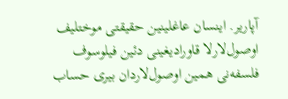آپاریر. اینسان عاغلینین حقیقتی موختلیف اوصول‌لارلا قاورادیغینی دئین فیلوسوف فلسفه‌نی همین اوصول‌لاردان بیری حساب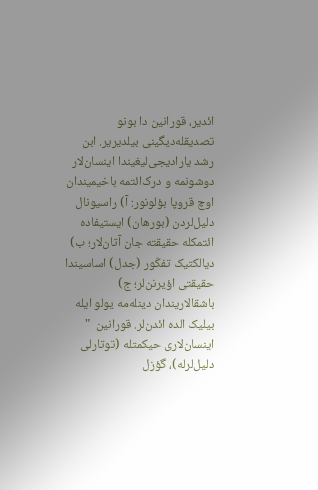ائدیر، قورانین دا بونو تصدیقله‌دیگینی بیلدیریر. ابن رشد یارادیجی‌لیغیندا اینسان‌لار دوشونمه و درک‌ائتمه باخیمیندان اوچ قروپا بؤلونور: آ) راسیونال دلیل‌لردن (بورهان) ایستیفاده ائتمکله حقیقته جان آتان‌لار؛ ب) دیالکتیک تفکّور (جدل) اساسیندا حقیقتی اؤیرنن‌لر؛ ج) باشقالاریندان دینله‌مه یولو ایله بیلیک الده ائدن‌لر. قورانین  " اینسان‌لاری حیکمتله (توتارلی دلیل‌لرله)، گؤزل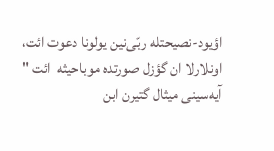اؤیود-نصیحتله ربّی‌نین یولونا دعوت ائت، اونلارلا ان گؤزل صورتده موباحیثه  ائت " آیه‌سینی میثال گتیرن ابن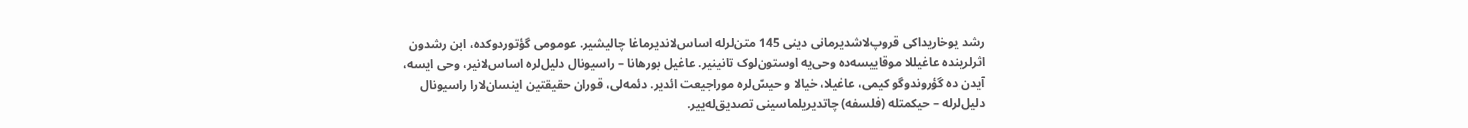رشد یوخاریداکی قروپ‌لاشدیرمانی دینی 145 متن‌لرله اساس‌لاندیرماغا چالیشیر. عومومی گؤتوردوکده، ابن رشدون اثرلرینده عاغیللا موقاییسه‌ده وحی‌یه اوستون‌لوک تانینیر. عاغیل بورهانا – راسیونال دلیل‌لره اساس‌لانیر، وحی ایسه، آیدن ده گؤروندوگو کیمی، عاغیلا، خیالا و حیس‌ّلره موراجیعت ائدیر. دئمه‌لی، قوران حقیقتین اینسان‌لارا راسیونال دلیل‌لرله – حیکمتله (فلسفه) چاتدیریلماسینی تصدیق‌له‌ییر.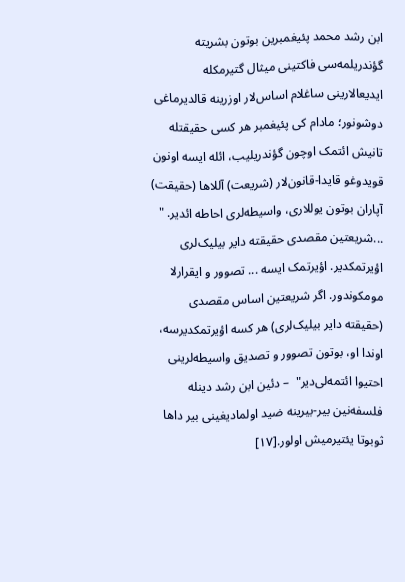ابن رشد محمد پئیغمبرین بوتون بشریته گؤندریلمه‌سی فاکتینی میثال گتیرمکله ایدیعالارینی ساغلام اساس‌لار اوزرینه قالدیرماغی دوشونور؛ مادام کی پئیغمبر هر کسی حقیقتله تانیش ائتمک اوچون گؤندریلیب، ائله ایسه اونون قویدوغو قایدا-قانون‌لار (شریعت) آللاها (حقیقت) آپاران بوتون یوللاری، واسیطه‌لری احاطه ائدیر. " ...شریعتین مقصدی حقیقته دایر بیلیک‌لری اؤیرتمکدیر. اؤیرتمک ایسه ... تصوور و ایقرارلا مومکوندور. اگر شریعتین اساس مقصدی (حقیقته دایر بیلیک‌لری) هر کسه اؤیرتمکدیرسه، اوندا او، بوتون تصوور و تصدیق واسیطه‌لرینی احتیوا ائتمه‌لی‌دیر"  – دئین ابن رشد دینله فلسفه‌نین بیر-بیرینه ضید اولمادیغینی بیر داها ثوبوتا یئتیرمیش اولور.[۱۷]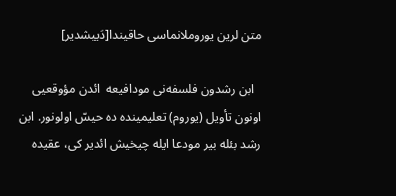متن لرین یوروملانماسی حاقیندا[دَییشدیر]

  ابن رشدون فلسفه‌نی مودافیعه  ائدن مؤوقعیی اونون تأویل (یوروم) تعلیمینده ده حیسّ اولونور. ابن رشد بئله بیر مودعا ایله چیخیش ائدیر کی، عقیده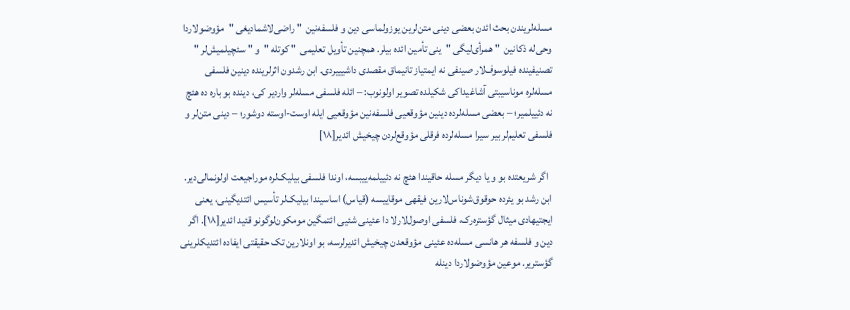مسله‌لریندن بحث ائدن بعضی دینی متن‌لرین یوزولماسی دین و فلسفه‌نین  " راضی‌لاشمادیغی "  مؤوضولاردا وحی‌له ذکانین  " همرأی‌لیگی "ینی تأمین ائده بیلر. همچنین تأویل تعلیمی  " کوتله "  و " سئچیلمیش‌لر "  تصنیفینده فیلوسوف‌لار صینفی نه ایمتیاز تانیماق مقصدی داشیییردی. ابن رشدون اثرلرینده دینین فلسفی مسله‌لره موناسیبتی آشاغیداکی شکیلده تصویر اولونوب: – ائله فلسفی مسله‌لر واردیر کی، دینده بو باره ده هئچ نه دئییلمیر؛ – بعضی مسله‌لرده دینین مؤوقعیی فلسفه‌نین مؤوقعیی ایله اوست-اوسته دوشور؛ – دینی متن‌لر و فلسفی تعلیم‌لر بیر سیرا مسله‌لرده فرقلی مؤوقع‌لردن چیخیش ائدیر[۱۸]

  اگر شریعتده بو و یا دیگر مسله حاقیندا هئچ نه دئییلمه‌ییبسه، اوندا فلسفی بیلیک‌لره موراجیعت اولونمالی‌دیر. ابن رشد بو یئرده حوقوق‌شوناس‌لارین فیقهی موقاییسه (قیاس) اساسیندا بیلیک‌لر تأسیس ائتدیگینی، یعنی ایجتیهادی میثال گؤستره‌رک، فلسفی اوصول‌لارلا دا عئینی شئیی ائتمگین مومکون‌لوگونو قئید ائدیر[۱۸]. اگر دین و فلسفه هر هانسی مسله‌ده عئینی مؤوقعدن چیخیش ائدیرلرسه، بو اونلارین تک حقیقتی ایفاده ائتدیکلرینی گؤستریر. موعین مؤوضولاردا دینله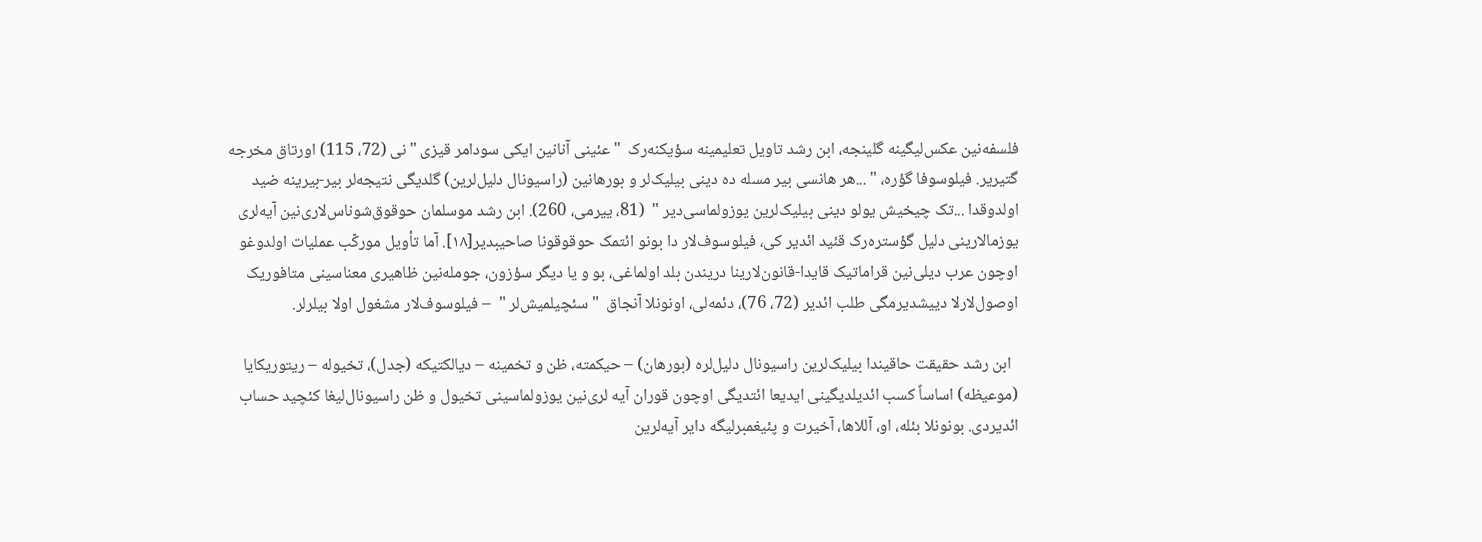فلسفه‌نین عکس‌لیگینه گلینجه، ابن رشد تاویل تعلیمینه سؤیکنه‌رک  " عئینی آنانین ایکی سودامر قیزی "نی (72، 115) اورتاق مخرجه گتیریر. فیلوسوفا گؤره، " ...هر هانسی بیر مسله ده دینی بیلیک‌لر و بورهانین (راسیونال دلیل‌لرین) گلدیگی نتیجه‌لر بیر-بیرینه ضید اولدوقدا ...تک چیخیش یولو دینی بیلیک‌لرین یوزولماسی‌دیر "  (81، ییرمی، 260). ابن رشد موسلمان حوقوق‌شوناس‌لاری‌نین آیه‌لری یوزمالارینی دلیل گؤستره‌رک قئید ائدیر کی، فیلوسوف‌لار دا بونو ائتمک حوقوقونا صاحیبدیر[۱۸]. آما تأویل مورکّب عملیات اولدوغو اوچون عرب دیلی‌نین قراماتیک قایدا-قانون‌لارینا دریندن بلد اولماغی، بو و یا دیگر سؤزون، جومله‌نین ظاهیری معناسینی متافوریک اوصول‌لارلا دییشدیرمگی طلب ائدیر (72، 76)، دئمه‌لی، اونونلا آنجاق  " سئچیلمیش‌لر "  – فیلوسوف‌لار مشغول اولا بیلرلر.

  ابن رشد حقیقت حاقیندا بیلیک‌لرین راسیونال دلیل‌لره (بورهان) – حیکمته، ظن و تخمینه – دیالکتیکه (جدل)، تخیوله – ریتوریکایا (موعیظه) اساساً کسب ائدیلدیگینی ایدیعا ائتدیگی اوچون قوران آیه لری‌نین یوزولماسینی تخیول و ظن راسیونال‌لیغا کئچید حساب ائدیردی. بونونلا بئله، او، آللاها، آخیرت و پئیغمبرلیگه دایر آیه‌لرین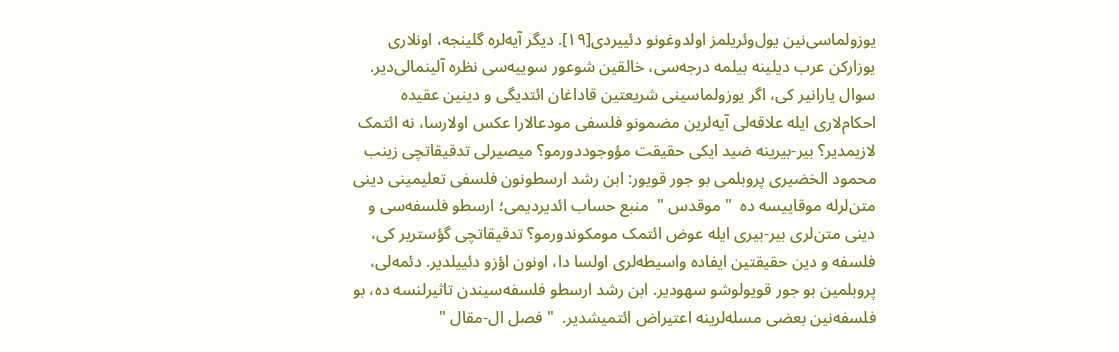یوزولماسی‌نین یول‌وئریلمز اولدوغونو دئییردی[۱۹]. دیگر آیه‌لره گلینجه، اونلاری یوزارکن عرب دیلینه بیلمه درجه‌سی، خالقین شوعور سوییه‌سی نظره آلینمالی‌دیر. سوال یارانیر کی، اگر یوزولماسینی شریعتین قاداغان ائتدیگی و دینین عقیده احکام‌لاری ایله علاقه‌لی آیه‌لرین مضمونو فلسفی مودعالارا عکس اولارسا، نه ائتمک لازیمدیر؟ بیر-بیرینه ضید ایکی حقیقت مؤوجوددورمو؟ میصیرلی تدقیقاتچی زینب محمود الخضیری پروبلمی بو جور قویور: ابن رشد ارسطونون فلسفی تعلیمینی دینی متن‌لرله موقاییسه ده  " موقدس "  منبع حساب ائدیردیمی؛ ارسطو فلسفه‌سی و دینی متن‌لری بیر-بیری ایله عوض ائتمک مومکوندورمو؟ تدقیقاتچی گؤستریر کی، فلسفه و دین حقیقتین ایفاده واسیطه‌لری اولسا دا، اونون اؤزو دئییلدیر. دئمه‌لی، پروبلمین بو جور قویولوشو سهودیر. ابن رشد ارسطو فلسفه‌سیندن تاثیرلنسه ده، بو فلسفه‌نین بعضی مسله‌لرینه اعتیراض ائتمیشدیر.  " فصل ال-مقال "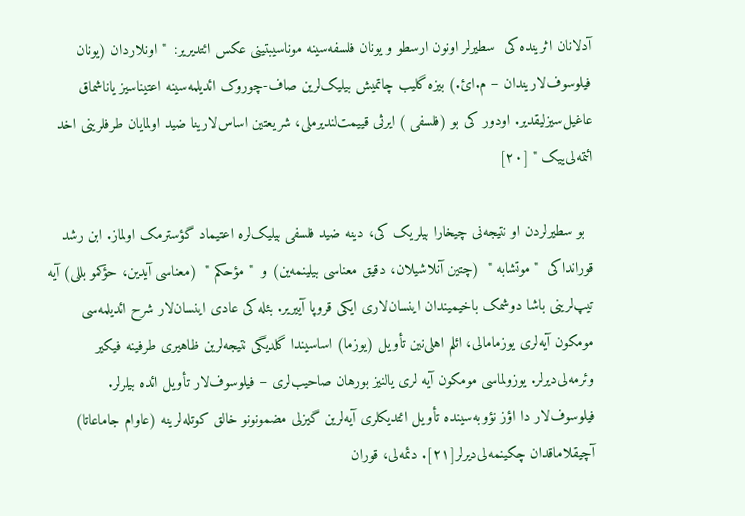آدلانان اثرینده کی  سطیرلر اونون ارسطو و یونان فلسفه‌سینه موناسیبتینی عکس ائتدیریر:  " اونلاردان (یونان فیلوسوف‌لاریندان – م.ائ.) بیزه گلیب چاتمیش بیلیک‌لرین صاف-چوروک ائدیلمه‌سینه اعتیناسیز یاناشماق عاغیل‌سیزلیقدیر. اودور کی بو (فلسفی ) ایرثی قییمت‌لندیرملی، شریعتین اساس‌لارینا ضید اولمایان طرفلرینی اخد ائتمه‌لی‌ییک " [۲۰]

  بو سطیرلردن او نتیجه‌نی چیخارا بیلریک کی، دینه ضید فلسفی بیلیک‌لره اعتیماد گؤسترمک اولماز. ابن رشد قورانداکی  " موتشابه "  (چتین آنلاشیلان، دقیق معناسی بیلینمه‌ین) و  " مؤحکم "  (معناسی آیدین، حؤکمو بللی) آیه تیپ‌لرینی باشا دوشمک باخیمیندان اینسان‌لاری ایکی قروپا آییریر. بئله کی عادی اینسان‌لار شرح ائدیلمه‌سی مومکون آیه‌لری یوزمامالی، ائلم اهلی‌نین تأویل (یوزما) اساسیندا گلدیگی نتیجه‌لرین ظاهیری طرفینه فیکیر وئرمه‌لی‌دیرلر. یوزولماسی مومکون آیه لری یالنیز بورهان صاحیب‌لری – فیلوسوف‌لار تأویل ائده بیلرلر. فیلوسوف‌لار دا اؤز نؤوبه‌سینده تأویل ائتدیکلری آیه‌لرین گیزلی مضمونونو خالق کوتله‌لرینه (عاوام جاماعاتا) آچیقلاماقدان چکینمه‌لی‌دیرلر[۲۱]. دئمه‌لی، قوران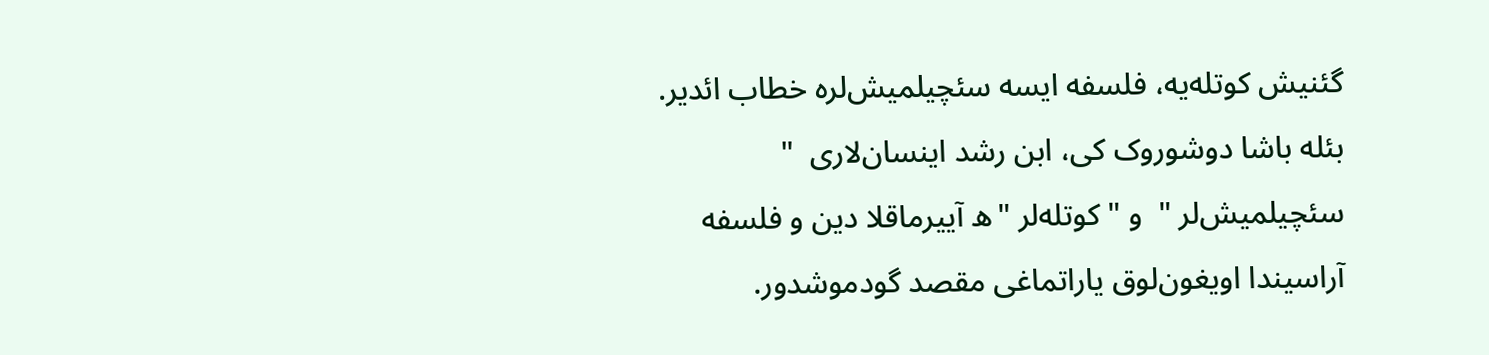گئنیش کوتله‌یه، فلسفه ایسه سئچیلمیش‌لره خطاب ائدیر. بئله باشا دوشوروک کی، ابن رشد اینسان‌لاری  " سئچیلمیش‌لر "  و " کوتله‌لر "ه آییرماقلا دین و فلسفه آراسیندا اویغون‌لوق یاراتماغی مقصد گودموشدور.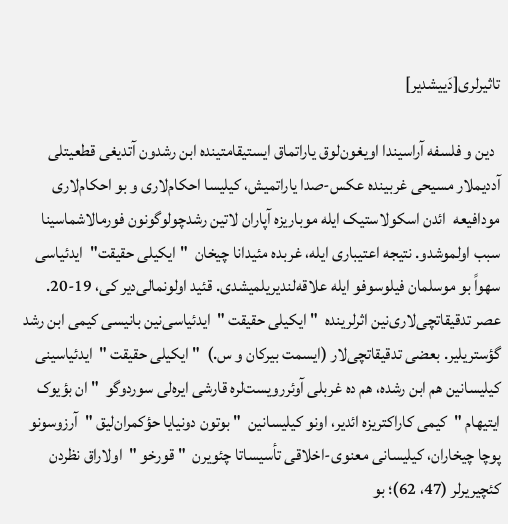تاثیرلری[دَییشدیر]

  دین و فلسفه آراسیندا اویغون‌لوق یاراتماق ایستیقامتینده ابن رشدون آتدیغی قطعیتلی آددیملار مسیحی غربینده عکس-صدا یاراتمیش، کیلیسا احکام‌لاری و بو احکام‌لاری مودافیعه  ائدن اسکولاستیک ایله موباریزه آپاران لاتین رشدچولوگونون فورمالاشماسینا سبب اولموشدو. نتیجه اعتیباری ایله، غربده مئیدانا چیخان  "ایکیلی حقیقت‌"  ایدئیاسی سهواً بو موسلمان فیلوسوفو ایله علاقه‌لندیریلمیشدی. قئید اولونمالی‌دیر کی، 19-20. عصر تدقیقاتچی‌لاری‌نین اثرلرینده  " ایکیلی حقیقت "  ایدئیاسی‌نین بانیسی کیمی ابن رشد گؤستریلیر. بعضی تدقیقاتچی‌لار (ایسمت بیرکان و س.)  " ایکیلی حقیقت "  ایدئیاسینی کیلیسا‌نین هم ابن رشده، هم ده غربلی آوئررویست‌لره قارشی ایره‌لی سوردوگو  " ان بؤیوک ایتیهام "  کیمی کاراکتریزه ائدیر، اونو کیلیسا‌نین  " بوتون دونیایا حؤکمران‌لیق "  آرزوسونو پوچا چیخاران، کیلیسا‌نی معنوی-اخلاقی تأسیساتا چئویرن  " قورخو "  اولاراق نظردن کئچیریرلر (47، 62)؛ بو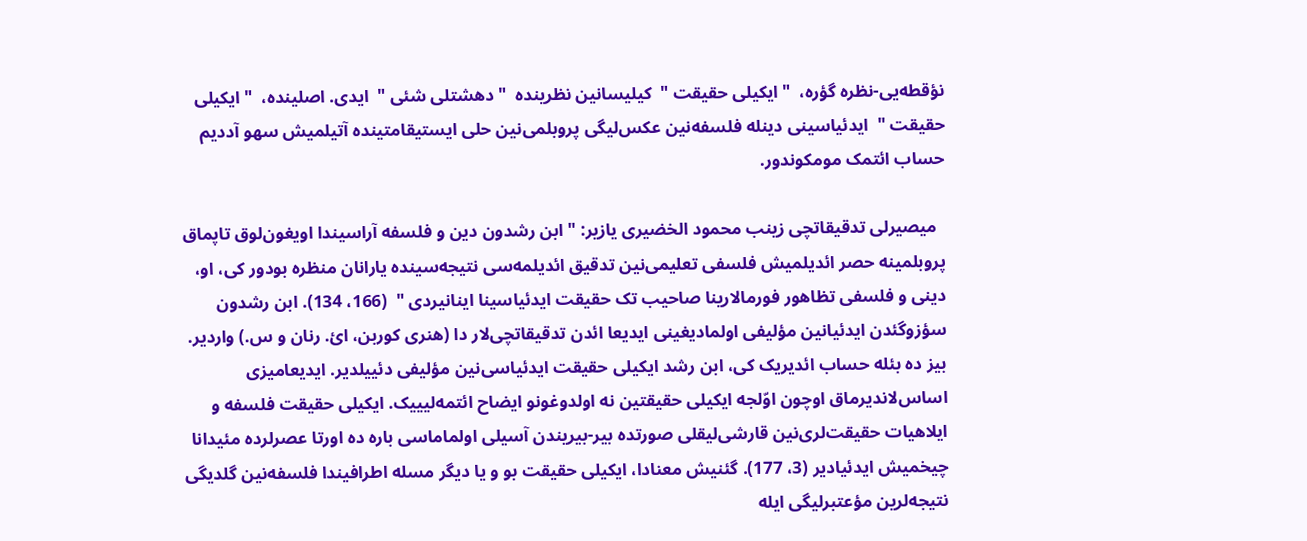نؤقطه‌یی-نظره گؤره،  " ایکیلی حقیقت "  کیلیسا‌نین نظرینده  " دهشتلی شئی "  ایدی. اصلینده،  " ایکیلی حقیقت "  ایدئیاسینی دینله فلسفه‌نین عکس‌لیگی پروبلمی‌نین حلی ایستیقامتینده آتیلمیش سهو آددیم حساب ائتمک مومکوندور.

  میصیرلی تدقیقاتچی زینب محمود الخضیری یازیر: " ابن رشدون دین و فلسفه آراسیندا اویغون‌لوق تاپماق پروبلمینه حصر ائدیلمیش فلسفی تعلیمی‌نین تدقیق ائدیلمه‌سی نتیجه‌سینده یارانان منظره بودور کی، او، دینی و فلسفی تظاهور فورمالارینا صاحیب تک حقیقت ایدئیاسینا اینانیردی "  (166، 134). ابن رشدون سؤزوگئدن ایدئیانین مؤلیفی اولمادیغینی ایدیعا ائدن تدقیقاتچی‌لار دا (هنری کوربن، ائ. رنان و س.) واردیر. بیز ده بئله حساب ائدیریک کی، ابن رشد ایکیلی حقیقت ایدئیاسی‌نین مؤلیفی دئییلدیر. ایدیعامیزی اساس‌لاندیرماق اوچون اوّلجه ایکیلی حقیقتین نه اولدوغونو ایضاح ائتمه‌لیییک. ایکیلی حقیقت فلسفه و ایلاهیات حقیقت‌لری‌نین قارشی‌لیقلی صورتده بیر-بیریندن آسیلی اولماماسی باره ده اورتا عصرلرده مئیدانا چیخمیش ایدئیادیر (3، 177). گئنیش معنادا، ایکیلی حقیقت بو و یا دیگر مسله اطرافیندا فلسفه‌نین گلدیگی نتیجه‌لرین مؤعتبرلیگی ایله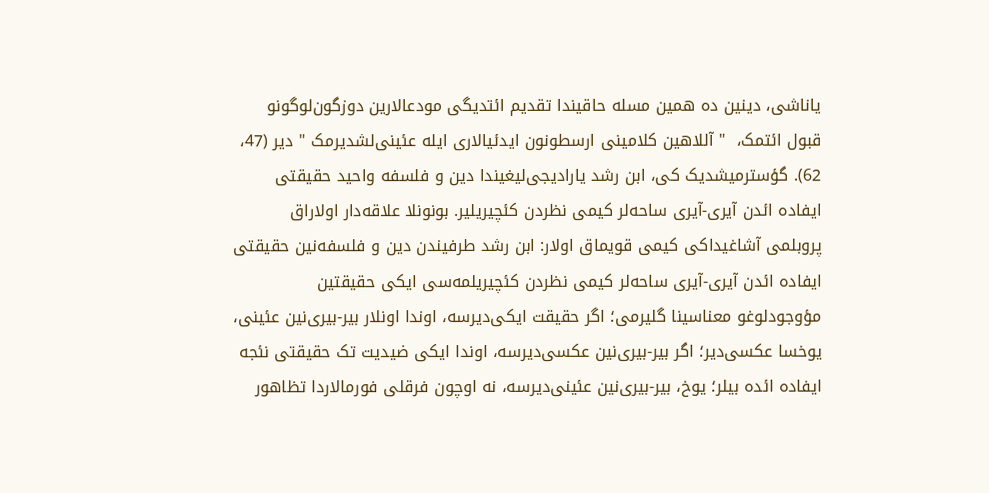یاناشی، دینین ده همین مسله حاقیندا تقدیم ائتدیگی مودعالارین دوزگون‌لوگونو قبول ائتمک،  " آللاهین کلامینی ارسطونون ایدئیالاری ایله عئینی‌لشدیرمک " دیر (47، 62). گؤسترمیشدیک کی، ابن رشد یارادیجی‌لیغیندا دین و فلسفه واحید حقیقتی ایفاده ائدن آیری-آیری ساحه‌لر کیمی نظردن کئچیریلیر. بونونلا علاقه‌دار اولاراق پروبلمی آشاغیداکی کیمی قویماق اولار: ابن رشد طرفیندن دین و فلسفه‌نین حقیقتی ایفاده ائدن آیری-آیری ساحه‌لر کیمی نظردن کئچیریلمه‌سی ایکی حقیقتین مؤوجودلوغو معناسینا گلیرمی؛ اگر حقیقت ایکی‌دیرسه، اوندا اونلار بیر-بیری‌نین عئینی، یوخسا عکسی‌دیر؛ اگر بیر-بیری‌نین عکسی‌دیرسه، اوندا ایکی ضیدیت تک حقیقتی نئجه ایفاده ائده بیلر؛ یوخ، بیر-بیری‌نین عئینی‌دیرسه، نه اوچون فرقلی فورمالاردا تظاهور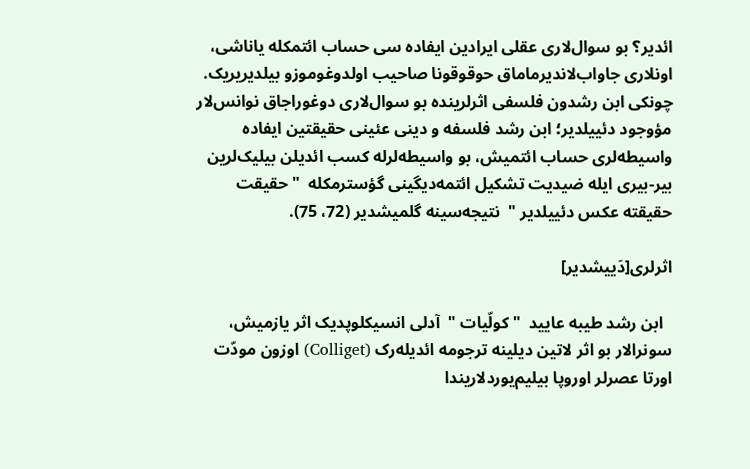ائدیر؟ بو سوال‌لاری عقلی ایرادین ایفاده سی حساب ائتمکله یاناشی، اونلاری جاواب‌لاندیرماماق حوقوقونا صاحیب اولدوغوموزو بیلدیریریک. چونکی ابن رشدون فلسفی اثرلرینده بو سوال‌لاری دوغوراجاق نوانس‌لار مؤوجود دئییلدیر؛ ابن رشد فلسفه و دینی عئینی حقیقتین ایفاده واسیطه‌لری حساب ائتمیش، بو واسیطه‌لرله کسب ائدیلن بیلیک‌لرین بیر-بیری ایله ضیدیت تشکیل ائتمه‌دیگینی گؤسترمکله  " حقیقت حقیقته عکس دئییلدیر "  نتیجه‌سینه گلمیشدیر (72، 75).

اثرلری[دَییشدیر]

  ابن رشد طیبه عایید  " کولّیات "  آدلی انسیکلوپدیک اثر یازمیش، سونرالار بو اثر لاتین دیلینه ترجومه ائدیله‌رک (Colliget) اوزون مودّت اورتا عصرلر اوروپا بیلیم‌یوردلاریندا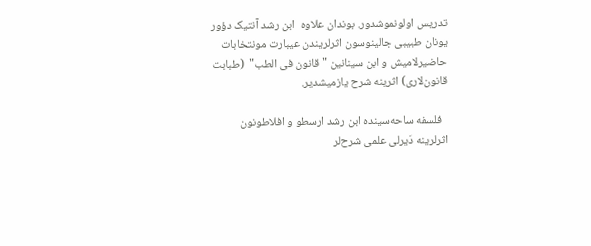تدریس اولونموشدور. بوندان علاوه  ابن رشد آنتیک دؤور یونان طبیبی جالینوسون اثرلریندن عیبارت مونتخابات حاضیرلامیش و ابن سینانین " قانون فی الطب"  (طبابت قانون‌لاری) اثرینه شرح یازمیشدیر.

  فلسفه ساحه‌سینده ابن رشد ارسطو و افلاطونون اثرلرینه دَیرلی علمی شرح‌لر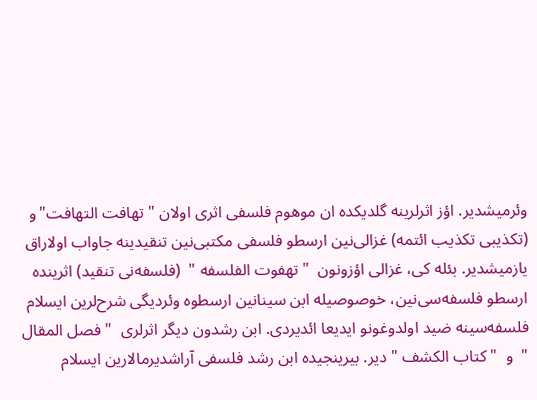وئرمیشدیر. اؤز اثرلرینه گلدیکده ان موهوم فلسفی اثری اولان " تهافت التهافت"و (تکذیبی تکذیب‌ ائتمه) غزالی‌نین ارسطو فلسفی مکتبی‌نین تنقیدینه جاواب اولاراق یازمیشدیر. بئله کی، غزالی اؤزونون  " تهفوت الفلسفه "  (فلسفه‌نی تنقید) اثرینده ارسطو فلسفه‌سی‌نین، خوصوصیله ابن سینانین ارسطوه وئردیگی شرح‌لرین ایسلام فلسفه‌سینه ضید اولدوغونو ایدیعا ائدیردی. ابن رشدون دیگر اثرلری  " فصل المقال "  و  " کتاب الکشف " دیر. بیرینجیده ابن رشد فلسفی آراشدیرمالارین ایسلام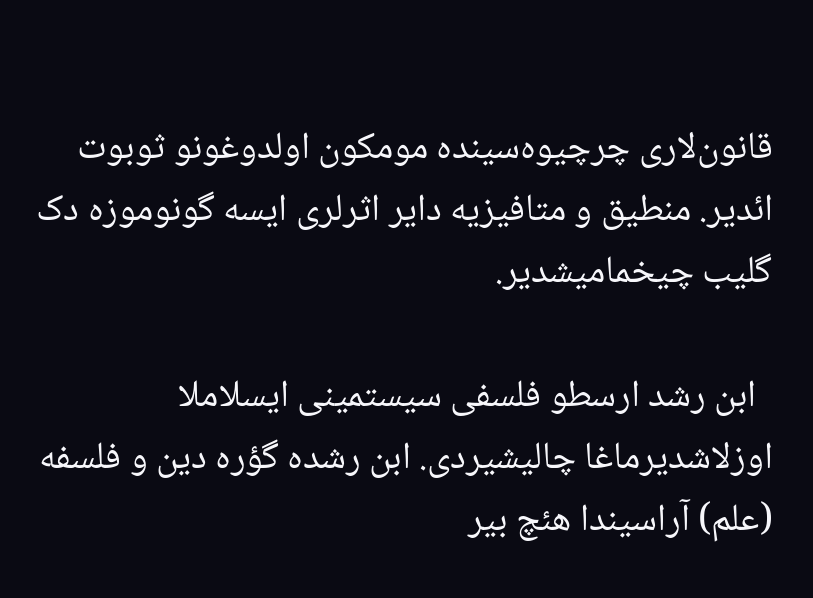قانون‌لاری چرچیوه‌سینده مومکون اولدوغونو ثوبوت ائدیر. منطیق و متافیزیه دایر اثرلری ایسه گونوموزه دک گلیب چیخمامیشدیر.

  ابن رشد ارسطو فلسفی سیستمینی ایسلاملا اوزلاشدیرماغا چالیشیردی. ابن رشده گؤره دین و فلسفه (علم) آراسیندا هئچ بیر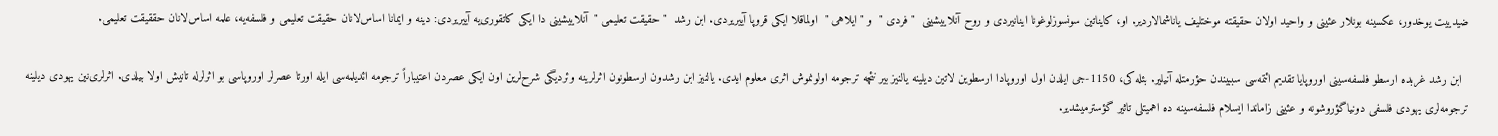ضیدییت یوخدور، عکسینه بونلار عئینی و واحید اولان حقیقته موختلیف یاناشمالاردیر. او، کایناتین سونسوزلوغونا اینانیردی و روح آنلاییشینی  " فردی "  و " ایلاهی "  اولماقلا ایکی قروپا آییریردی. ابن رشد  " حقیقت تعلیمی "  آنلاییشینی دا ایکی کاتقوری‌یه آییریردی: دینه و ایمانا اساس‌لانان حقیقت تعلیمی و فلسفه‌یه، علمه اساس‌لانان حققیقت تعلیمی.

  ابن رشد غربده ارسطو فلسفه‌سینی اوروپایا تقدیم ائتمه‌سی سببیندن حؤرمتله آنیلیر. بئله کی، 1150-جی ایلدن اول اوروپادا ارسطوین لاتین دیلینه یالنیز بیر نئچه ترجومه اولونموش اثری معلوم ایدی. یالنیز ابن رشدون ارسطونون اثرلرینه وئردیگی شرح‌لرین اون ایکی عصردن اعتیباراً ترجومه ائدیلمه‌سی ایله اورتا عصرلر اوروپاسی بو اثرلرله تانیش اولا بیلدی. اثرلری‌نین یهودی دیلینه ترجومه‌لری یهودی فلسفی دونیاگؤروشونه و عئینی زاماندا ایسلام فلسفه‌سینه ده اهمیتلی تاثیر گؤسترمیشدیر.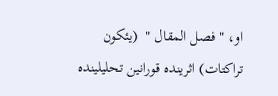او، " فصل المقال "  (یئکون تراکتات) اثرینده قورانین تحلیلینده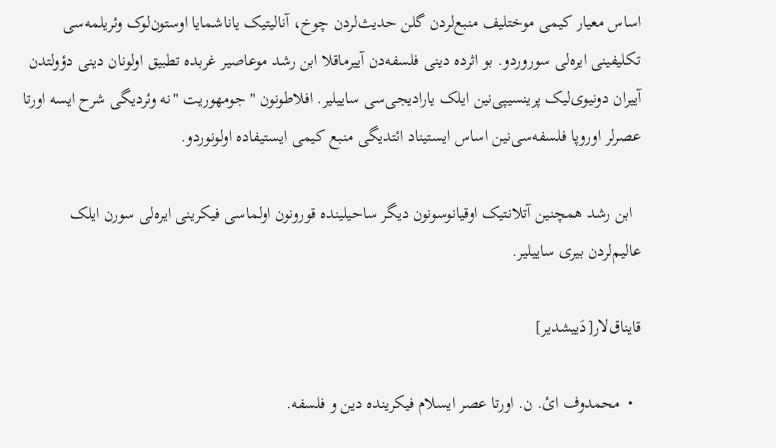اساس معیار کیمی موختلیف منبع‌لردن گلن حدیث‌لردن چوخ، آنالیتیک یاناشمایا اوستون‌لوک وئریلمه‌سی تکلیفینی ایره‌لی سوروردو. بو اثرده دینی فلسفه‌دن آییرماقلا ابن رشد موعاصیر غربده تطبیق اولونان دینی دؤولتدن آییران دونیوی‌لیک پرینسیپی‌نین ایلک یارادیجی‌سی ساییلیر. افلاطونون " جومهوریت "نه وئردیگی شرح ایسه اورتا عصرلر اوروپا فلسفه‌سی‌نین اساس ایستیناد ائتدیگی منبع کیمی ایستیفاده اولونوردو.

  ابن رشد همچنین آتلانتیک اوقیانوسونون‌ دیگر ساحیلینده قورونون اولماسی فیکرینی ایره‌لی سورن ایلک عالیم‌لردن بیری ساییلیر.

قایناق‌لار[دَییشدیر]

  •  محمدوف ائ. ن. اورتا عصر ایسلام فیکرینده دین و فلسفه.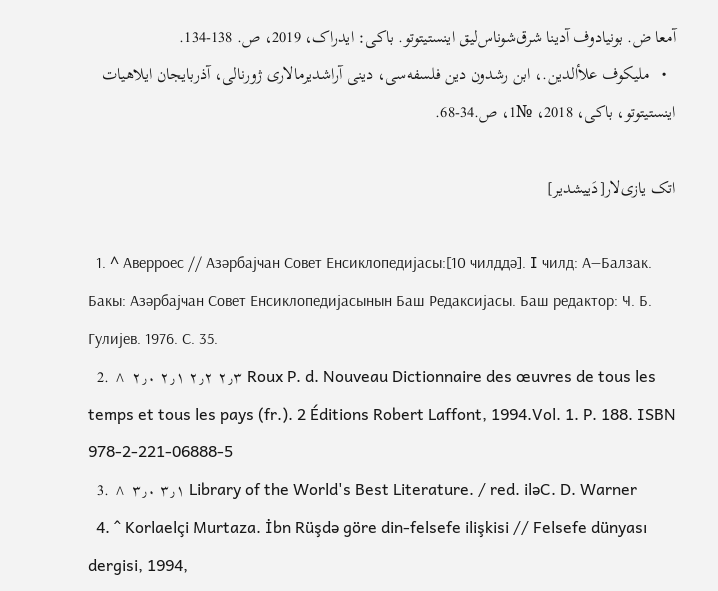آمعا ض. بونیادوف آدینا شرق‌شوناس‌لیق اینستیتوتو. باکی: ایدراک، 2019، ص. 138-134.
  •   ملیکوف علأالدین.، ابن رشدون دین فلسفه‌سی، دینی آراشدیرمالاری ژورنالی، آذربایجان ایلاهیات اینستیتوتو، باکی، 2018، №1، ص.34-68.

اتک یازی‌لار[دَییشدیر]

  1. ^ Аверроес // Азәрбајҹан Совет Енсиклопедијасы:[10 ҹилддә]. I ҹилд: А—Балзак. Бакы: Азәрбајҹан Совет Енсиклопедијасынын Баш Редаксијасы. Баш редактор: Ҹ. Б. Гулијев. 1976. С. 35.
  2. ^ ۲٫۰ ۲٫۱ ۲٫۲ ۲٫۳ Roux P. d. Nouveau Dictionnaire des œuvres de tous les temps et tous les pays (fr.). 2 Éditions Robert Laffont, 1994.Vol. 1. P. 188. ISBN 978-2-221-06888-5
  3. ^ ۳٫۰ ۳٫۱ Library of the World's Best Literature. / red. iləC. D. Warner
  4. ^ Korlaelçi Murtaza. İbn Rüşdə göre din-felsefe ilişkisi // Felsefe dünyası dergisi, 1994,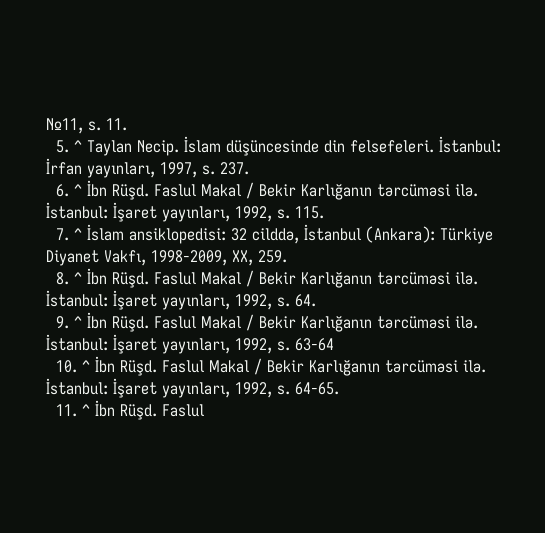№11, s. 11.
  5. ^ Taylan Necip. İslam düşüncesinde din felsefeleri. İstanbul: İrfan yayınları, 1997, s. 237.
  6. ^ İbn Rüşd. Faslul Makal / Bekir Karlığanın tərcüməsi ilə. İstanbul: İşaret yayınları, 1992, s. 115.
  7. ^ İslam ansiklopedisi: 32 cilddə, İstanbul (Ankara): Türkiye Diyanet Vakfı, 1998-2009, XX, 259.
  8. ^ İbn Rüşd. Faslul Makal / Bekir Karlığanın tərcüməsi ilə. İstanbul: İşaret yayınları, 1992, s. 64.
  9. ^ İbn Rüşd. Faslul Makal / Bekir Karlığanın tərcüməsi ilə. İstanbul: İşaret yayınları, 1992, s. 63-64
  10. ^ İbn Rüşd. Faslul Makal / Bekir Karlığanın tərcüməsi ilə. İstanbul: İşaret yayınları, 1992, s. 64-65.
  11. ^ İbn Rüşd. Faslul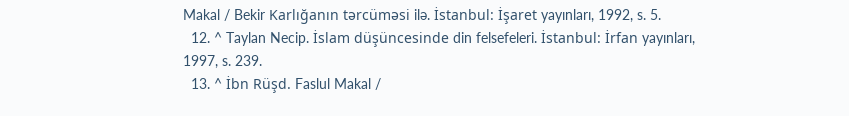Makal / Bekir Karlığanın tərcüməsi ilə. İstanbul: İşaret yayınları, 1992, s. 5.
  12. ^ Taylan Necip. İslam düşüncesinde din felsefeleri. İstanbul: İrfan yayınları, 1997, s. 239.
  13. ^ İbn Rüşd. Faslul Makal /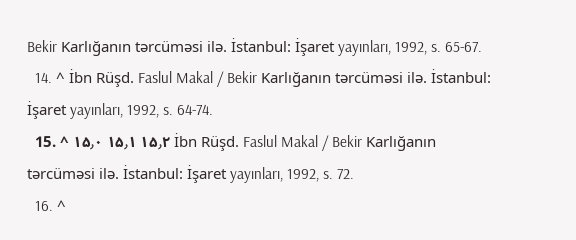Bekir Karlığanın tərcüməsi ilə. İstanbul: İşaret yayınları, 1992, s. 65-67.
  14. ^ İbn Rüşd. Faslul Makal / Bekir Karlığanın tərcüməsi ilə. İstanbul: İşaret yayınları, 1992, s. 64-74.
  15. ^ ۱۵٫۰ ۱۵٫۱ ۱۵٫۲ İbn Rüşd. Faslul Makal / Bekir Karlığanın tərcüməsi ilə. İstanbul: İşaret yayınları, 1992, s. 72.
  16. ^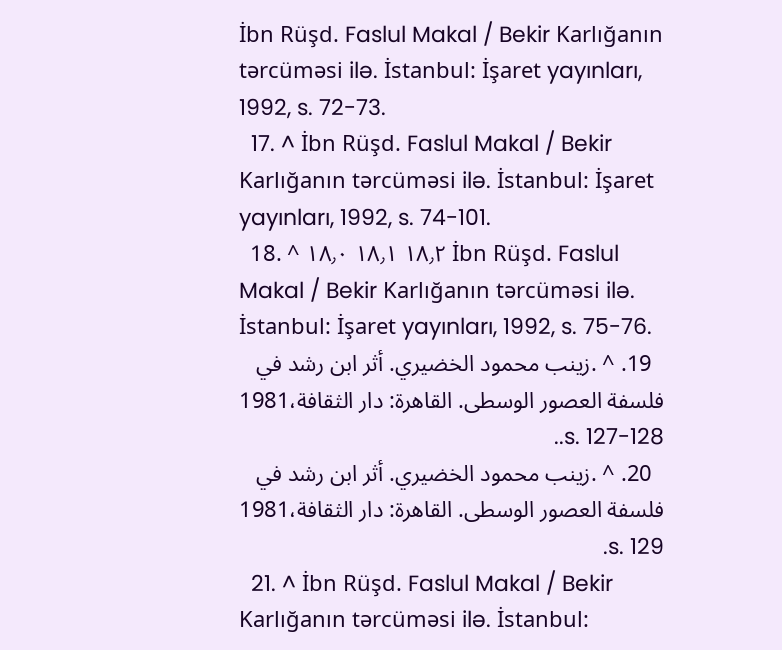İbn Rüşd. Faslul Makal / Bekir Karlığanın tərcüməsi ilə. İstanbul: İşaret yayınları, 1992, s. 72-73.
  17. ^ İbn Rüşd. Faslul Makal / Bekir Karlığanın tərcüməsi ilə. İstanbul: İşaret yayınları, 1992, s. 74-101.
  18. ^ ۱۸٫۰ ۱۸٫۱ ۱۸٫۲ İbn Rüşd. Faslul Makal / Bekir Karlığanın tərcüməsi ilə. İstanbul: İşaret yayınları, 1992, s. 75-76.
  19. ^ .زينب محمود الخضيري. أثر ابن رشد في فلسفة العصور الوسطى. القاهرة: دار الثقافة،1981 s. 127-128..
  20. ^ .زينب محمود الخضيري. أثر ابن رشد في فلسفة العصور الوسطى. القاهرة: دار الثقافة،1981 s. 129.
  21. ^ İbn Rüşd. Faslul Makal / Bekir Karlığanın tərcüməsi ilə. İstanbul: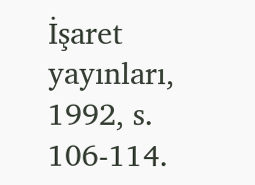İşaret yayınları, 1992, s. 106-114.